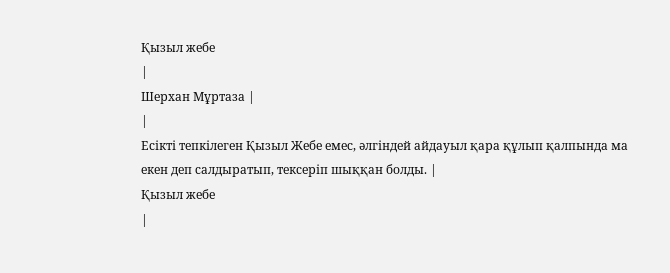Қызыл жебе
|
Шерхан Мұртаза |
|
Есікті тепкілеген Қызыл Жебе емес, әлгіндей айдауыл қара құлып қалпында ма екен деп салдыратып, тексеріп шыққан болды. |
Қызыл жебе
|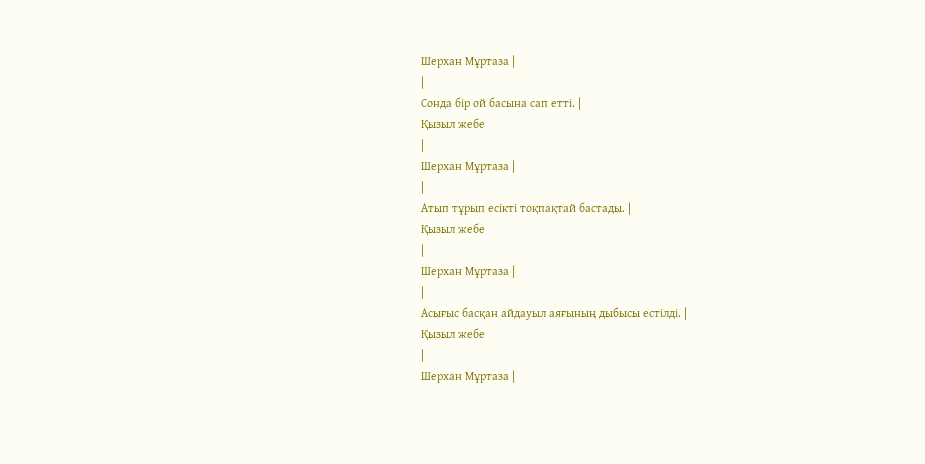Шерхан Мұртаза |
|
Сонда бір ой басына сап етті. |
Қызыл жебе
|
Шерхан Мұртаза |
|
Атып тұрып есікті тоқпақтай бастады. |
Қызыл жебе
|
Шерхан Мұртаза |
|
Асығыс басқан айдауыл аяғының дыбысы естілді. |
Қызыл жебе
|
Шерхан Мұртаза |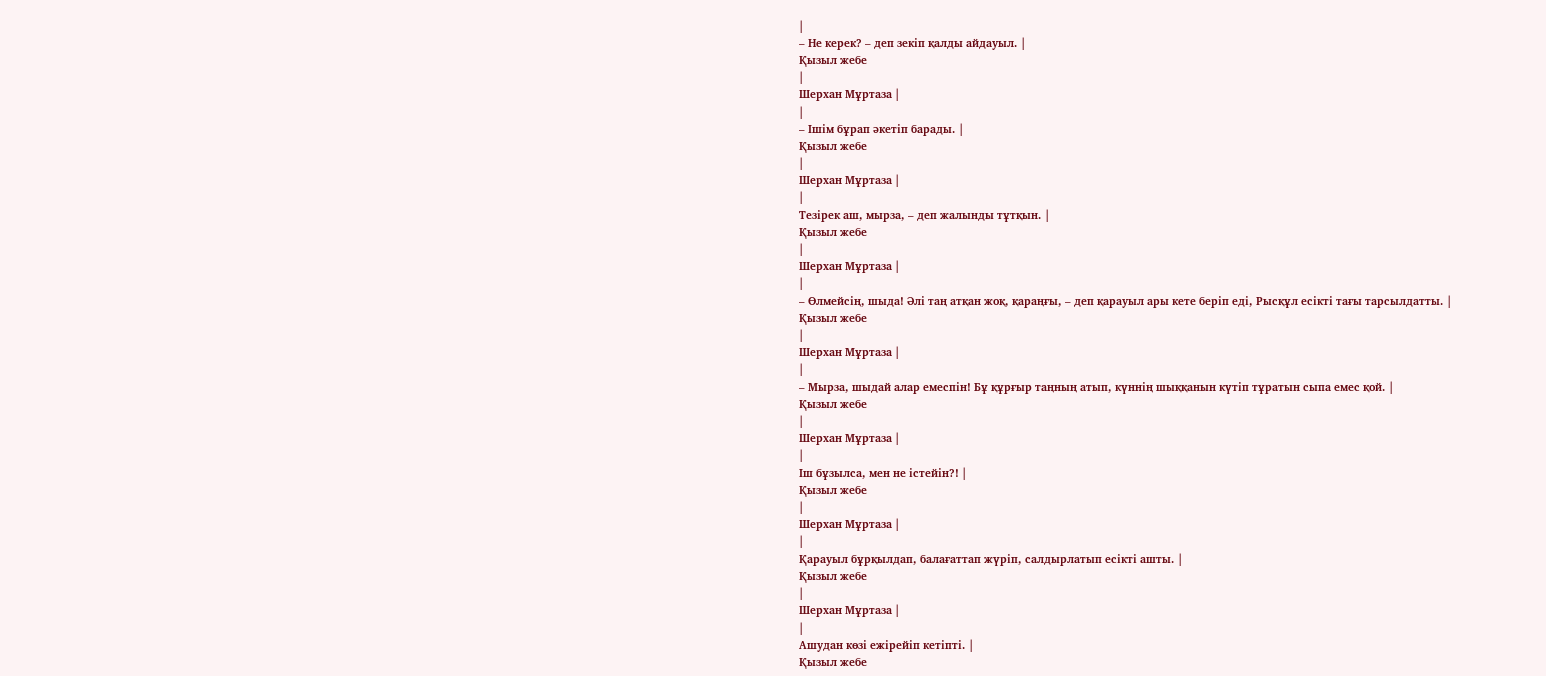|
– Не керек? – деп зекіп қалды айдауыл. |
Қызыл жебе
|
Шерхан Мұртаза |
|
– Ішім бұрап әкетіп барады. |
Қызыл жебе
|
Шерхан Мұртаза |
|
Тезірек аш, мырза, – деп жалынды тұтқын. |
Қызыл жебе
|
Шерхан Мұртаза |
|
– Өлмейсің, шыда! Әлі таң атқан жоқ, қараңғы, – деп қарауыл ары кете беріп еді, Рысқұл есікті тағы тарсылдатты. |
Қызыл жебе
|
Шерхан Мұртаза |
|
– Мырза, шыдай алар емеспін! Бұ құрғыр таңның атып, күннің шыққанын күтіп тұратын сыпа емес қой. |
Қызыл жебе
|
Шерхан Мұртаза |
|
Іш бұзылса, мен не істейін?! |
Қызыл жебе
|
Шерхан Мұртаза |
|
Қарауыл бұрқылдап, балағаттап жүріп, салдырлатып есікті ашты. |
Қызыл жебе
|
Шерхан Мұртаза |
|
Ашудан көзі ежірейіп кетіпті. |
Қызыл жебе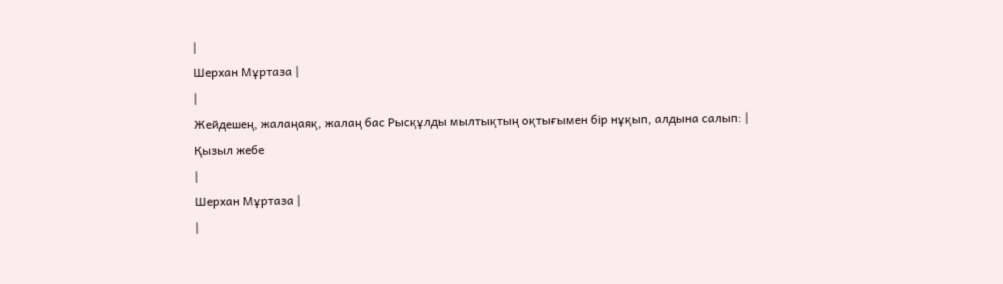|
Шерхан Мұртаза |
|
Жейдешең, жалаңаяқ, жалаң бас Рысқұлды мылтықтың оқтығымен бір нұқып, алдына салып: |
Қызыл жебе
|
Шерхан Мұртаза |
|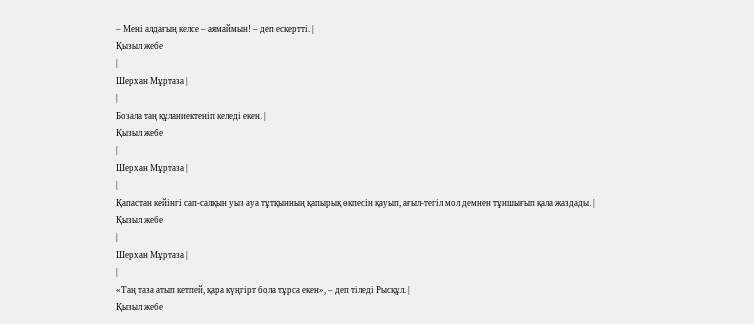– Мені алдағың келсе – аямаймын! – деп ескертті. |
Қызыл жебе
|
Шерхан Мұртаза |
|
Бозала таң құланиектеніп келеді екен. |
Қызыл жебе
|
Шерхан Мұртаза |
|
Қапастан кейінгі сап-салқын уыз ауа тұтқынның қапырық өкпесін қауып, ағыл-тегіл мол демнен тұншығып қала жаздады. |
Қызыл жебе
|
Шерхан Мұртаза |
|
«Таң таза атып кетпей, қара күңгірт бола тұрса екен», – деп тіледі Рысқұл. |
Қызыл жебе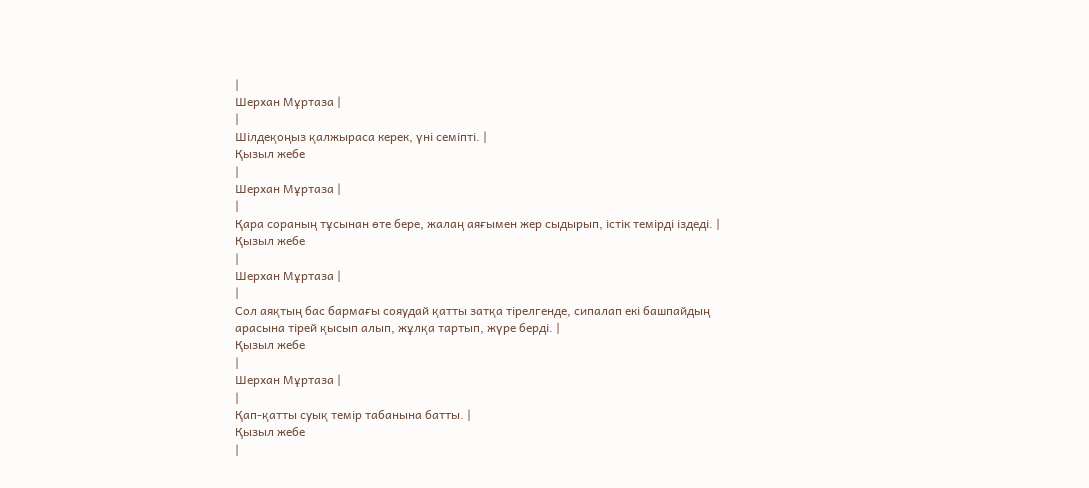|
Шерхан Мұртаза |
|
Шілдеқоңыз қалжыраса керек, үні семіпті. |
Қызыл жебе
|
Шерхан Мұртаза |
|
Қара сораның тұсынан өте бере, жалаң аяғымен жер сыдырып, істік темірді іздеді. |
Қызыл жебе
|
Шерхан Мұртаза |
|
Сол аяқтың бас бармағы сояудай қатты затқа тірелгенде, сипалап екі башпайдың арасына тірей қысып алып, жұлқа тартып, жүре берді. |
Қызыл жебе
|
Шерхан Мұртаза |
|
Қап-қатты суық темір табанына батты. |
Қызыл жебе
|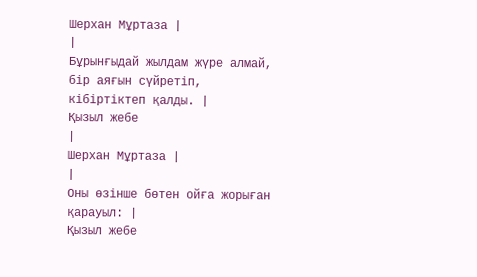Шерхан Мұртаза |
|
Бұрынғыдай жылдам жүре алмай, бір аяғын сүйретіп, кібіртіктеп қалды. |
Қызыл жебе
|
Шерхан Мұртаза |
|
Оны өзінше бөтен ойға жорыған қарауыл: |
Қызыл жебе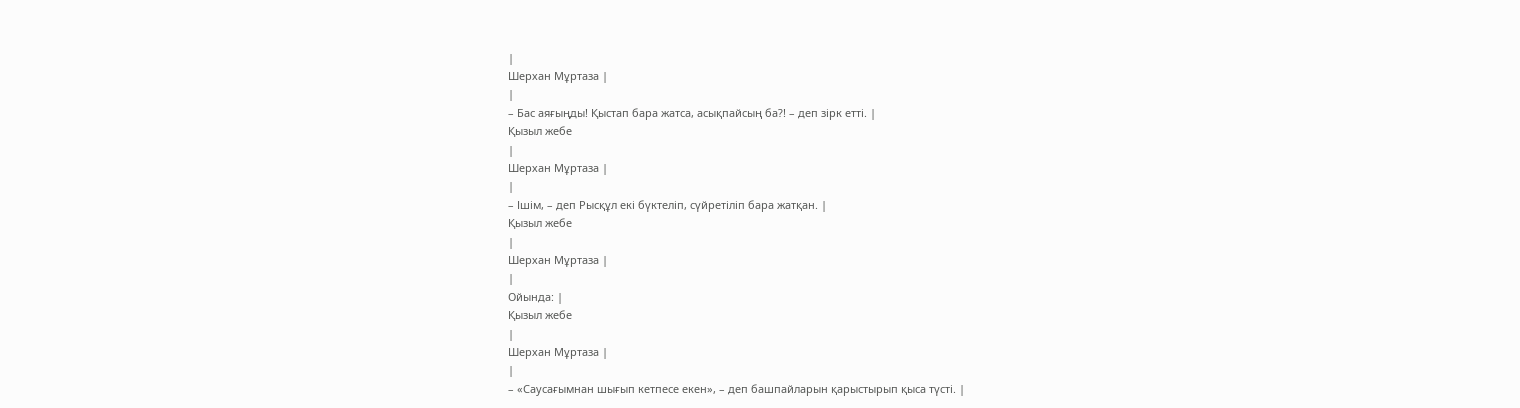|
Шерхан Мұртаза |
|
– Бас аяғыңды! Қыстап бара жатса, асықпайсың ба?! – деп зірк етті. |
Қызыл жебе
|
Шерхан Мұртаза |
|
– Ішім, – деп Рысқұл екі бүктеліп, сүйретіліп бара жатқан. |
Қызыл жебе
|
Шерхан Мұртаза |
|
Ойында: |
Қызыл жебе
|
Шерхан Мұртаза |
|
– «Саусағымнан шығып кетпесе екен», – деп башпайларын қарыстырып қыса түсті. |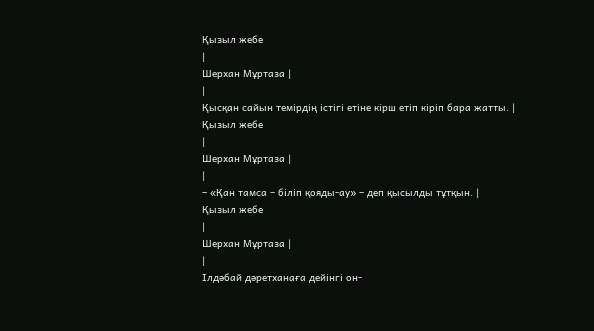Қызыл жебе
|
Шерхан Мұртаза |
|
Қысқан сайын темірдің істігі етіне кірш етіп кіріп бара жатты. |
Қызыл жебе
|
Шерхан Мұртаза |
|
– «Қан тамса – біліп қояды-ау» – деп қысылды тұтқын. |
Қызыл жебе
|
Шерхан Мұртаза |
|
Ілдәбай дәретханаға дейінгі он-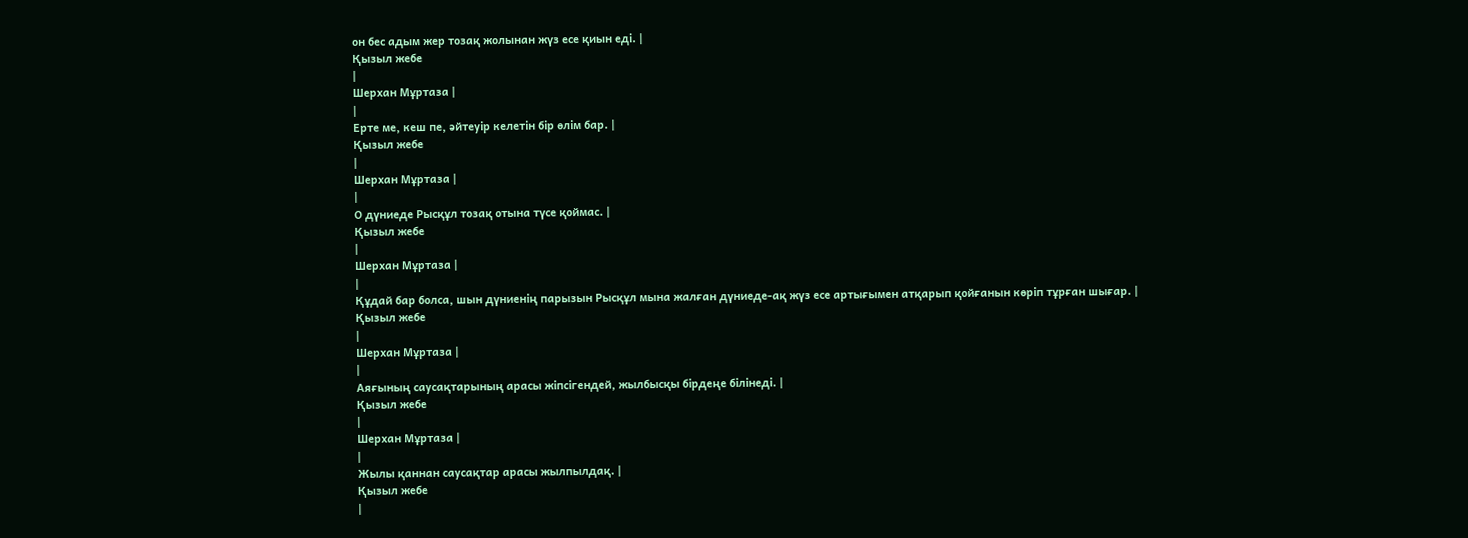он бес адым жер тозақ жолынан жүз есе қиын еді. |
Қызыл жебе
|
Шерхан Мұртаза |
|
Ерте ме, кеш пе, әйтеуір келетін бір өлім бар. |
Қызыл жебе
|
Шерхан Мұртаза |
|
О дүниеде Рысқұл тозақ отына түсе қоймас. |
Қызыл жебе
|
Шерхан Мұртаза |
|
Құдай бар болса, шын дүниенің парызын Рысқұл мына жалған дүниеде-ақ жүз есе артығымен атқарып қойғанын көріп тұрған шығар. |
Қызыл жебе
|
Шерхан Мұртаза |
|
Аяғының саусақтарының арасы жіпсігендей, жылбысқы бірдеңе білінеді. |
Қызыл жебе
|
Шерхан Мұртаза |
|
Жылы қаннан саусақтар арасы жылпылдақ. |
Қызыл жебе
|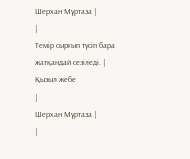Шерхан Мұртаза |
|
Темір сырғып түсіп бара жатқандай сезіледі. |
Қызыл жебе
|
Шерхан Мұртаза |
|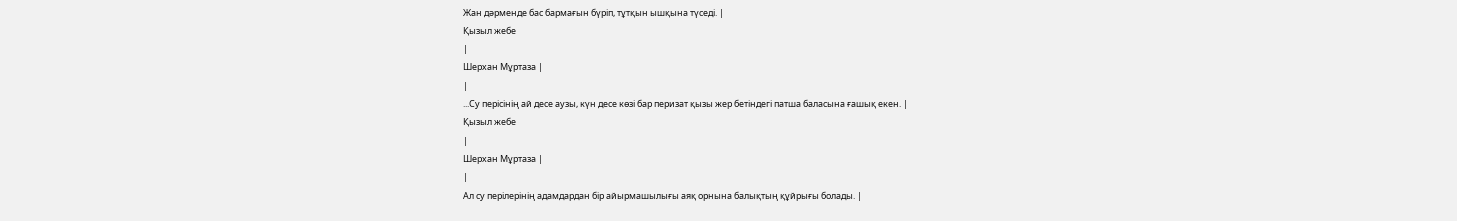Жан дәрменде бас бармағын бүріп, тұтқын ышқына түседі. |
Қызыл жебе
|
Шерхан Мұртаза |
|
...Су перісінің ай десе аузы, күн десе көзі бар перизат қызы жер бетіндегі патша баласына ғашық екен. |
Қызыл жебе
|
Шерхан Мұртаза |
|
Ал су перілерінің адамдардан бір айырмашылығы аяқ орнына балықтың құйрығы болады. |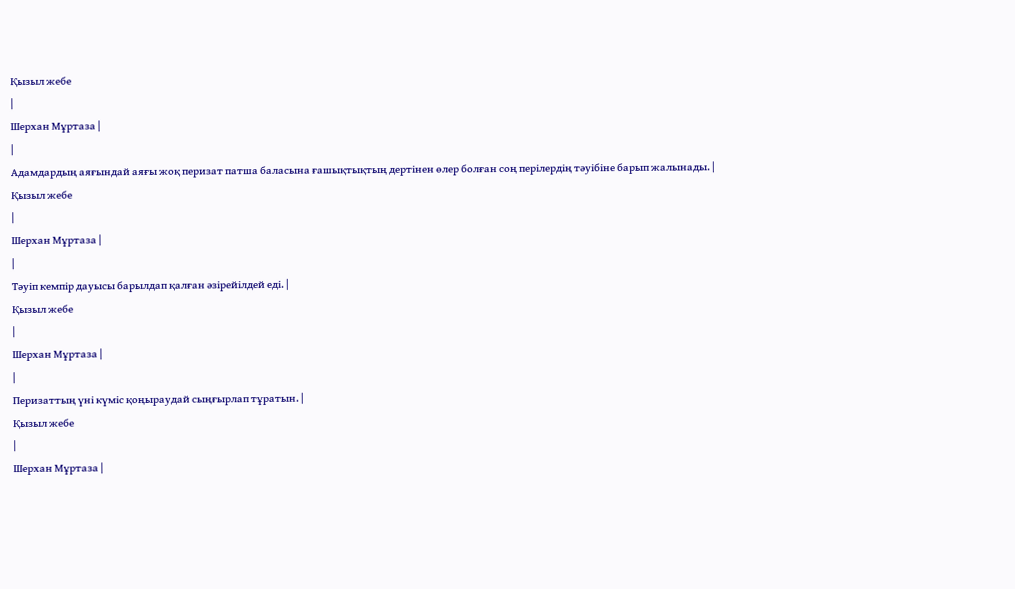Қызыл жебе
|
Шерхан Мұртаза |
|
Адамдардың аяғындай аяғы жоқ перизат патша баласына ғашықтықтың дертінен өлер болған соң перілердің тәуібіне барып жалынады. |
Қызыл жебе
|
Шерхан Мұртаза |
|
Тәуіп кемпір дауысы барылдап қалған әзірейілдей еді. |
Қызыл жебе
|
Шерхан Мұртаза |
|
Перизаттың үні күміс қоңыраудай сыңғырлап тұратын. |
Қызыл жебе
|
Шерхан Мұртаза |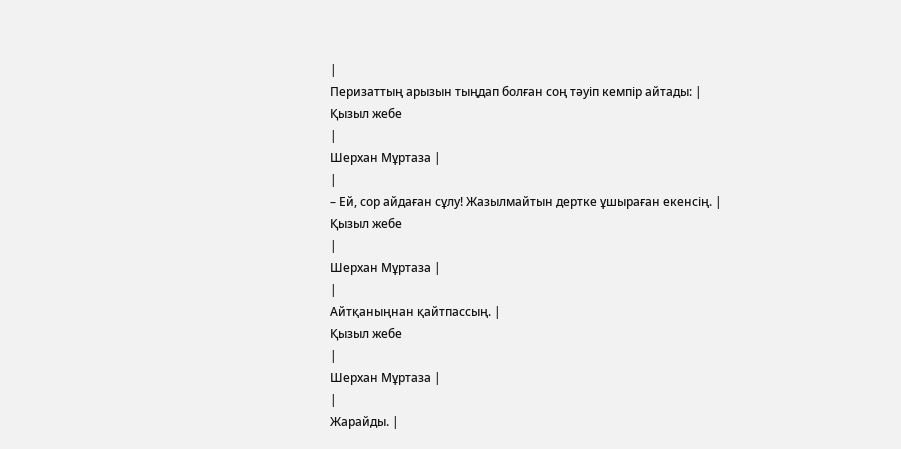|
Перизаттың арызын тыңдап болған соң тәуіп кемпір айтады: |
Қызыл жебе
|
Шерхан Мұртаза |
|
– Ей, сор айдаған сұлу! Жазылмайтын дертке ұшыраған екенсің. |
Қызыл жебе
|
Шерхан Мұртаза |
|
Айтқаныңнан қайтпассың. |
Қызыл жебе
|
Шерхан Мұртаза |
|
Жарайды. |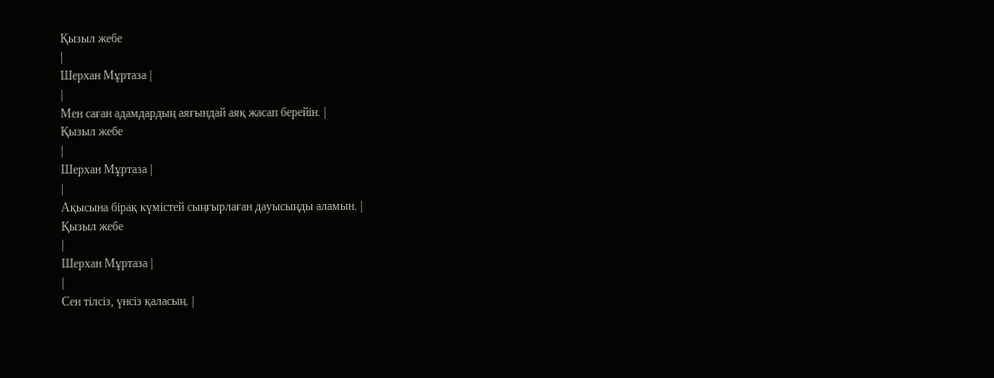Қызыл жебе
|
Шерхан Мұртаза |
|
Мен саған адамдардың аяғындай аяқ жасап берейін. |
Қызыл жебе
|
Шерхан Мұртаза |
|
Ақысына бірақ күмістей сыңғырлаған дауысыңды аламын. |
Қызыл жебе
|
Шерхан Мұртаза |
|
Сен тілсіз, үнсіз қаласың. |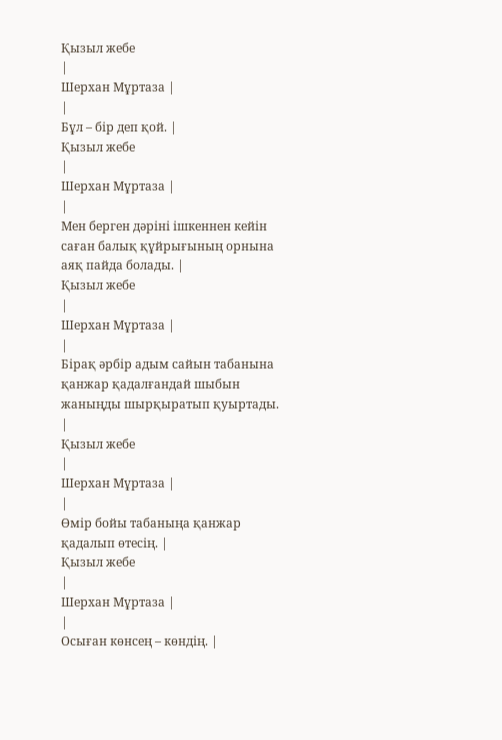Қызыл жебе
|
Шерхан Мұртаза |
|
Бұл – бір деп қой. |
Қызыл жебе
|
Шерхан Мұртаза |
|
Мен берген дәріні ішкеннен кейін саған балық құйрығының орнына аяқ пайда болады. |
Қызыл жебе
|
Шерхан Мұртаза |
|
Бірақ әрбір адым сайын табанына қанжар қадалғандай шыбын жаныңды шырқыратып қуыртады. |
Қызыл жебе
|
Шерхан Мұртаза |
|
Өмір бойы табаныңа қанжар қадалып өтесің. |
Қызыл жебе
|
Шерхан Мұртаза |
|
Осыған көнсең – көндің. |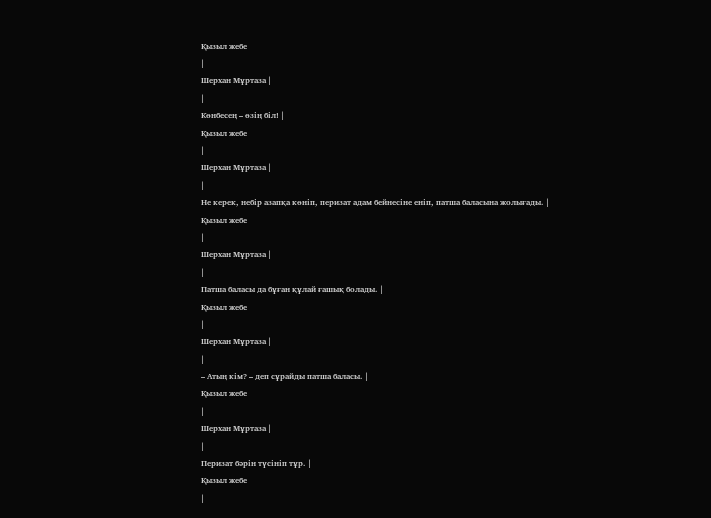Қызыл жебе
|
Шерхан Мұртаза |
|
Көнбесең – өзің біл! |
Қызыл жебе
|
Шерхан Мұртаза |
|
Не керек, небір азапқа көніп, перизат адам бейнесіне еніп, патша баласына жолығады. |
Қызыл жебе
|
Шерхан Мұртаза |
|
Патша баласы да бұған құлай ғашық болады. |
Қызыл жебе
|
Шерхан Мұртаза |
|
– Атың кім? – деп сұрайды патша баласы. |
Қызыл жебе
|
Шерхан Мұртаза |
|
Перизат бәрін түсініп тұр. |
Қызыл жебе
|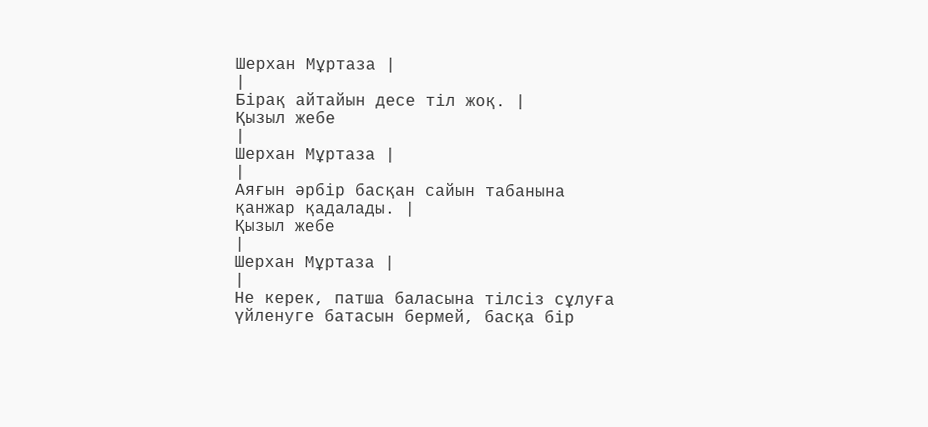Шерхан Мұртаза |
|
Бірақ айтайын десе тіл жоқ. |
Қызыл жебе
|
Шерхан Мұртаза |
|
Аяғын әрбір басқан сайын табанына қанжар қадалады. |
Қызыл жебе
|
Шерхан Мұртаза |
|
Не керек, патша баласына тілсіз сұлуға үйленуге батасын бермей, басқа бір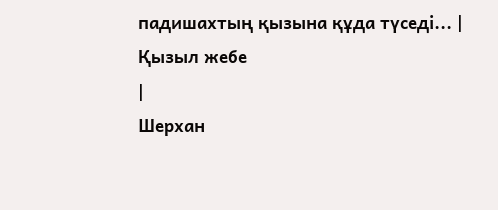падишахтың қызына құда түседі... |
Қызыл жебе
|
Шерхан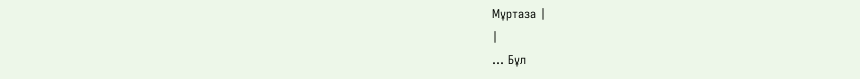Мұртаза |
|
... Бұл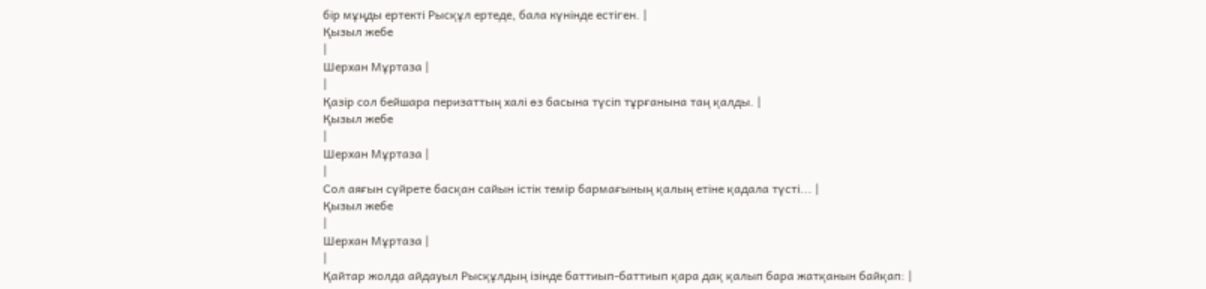бір мұңды ертекті Рысқұл ертеде, бала күнінде естіген. |
Қызыл жебе
|
Шерхан Мұртаза |
|
Қазір сол бейшара перизаттың халі өз басына түсіп тұрғанына таң қалды. |
Қызыл жебе
|
Шерхан Мұртаза |
|
Сол аяғын сүйрете басқан сайын істік темір бармағының қалың етіне қадала түсті... |
Қызыл жебе
|
Шерхан Мұртаза |
|
Қайтар жолда айдауыл Рысқұлдың ізінде баттиып-баттиып қара дақ қалып бара жатқанын байқап: |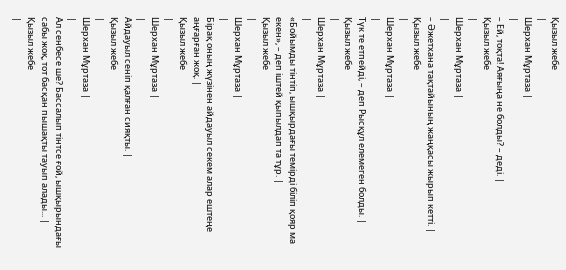Қызыл жебе
|
Шерхан Мұртаза |
|
– Ей, тоқта! Аяғыңа не болды? – деді. |
Қызыл жебе
|
Шерхан Мұртаза |
|
– Әжетхана тақтайының жаңқасы жырып кетті. |
Қызыл жебе
|
Шерхан Мұртаза |
|
Түк те етпейді, – деп Рысқұл елемеген болды. |
Қызыл жебе
|
Шерхан Мұртаза |
|
«Бойымды тінтіп, ышқырдағы темірді біліп қояр ма екен», – деп іштей қыпылдап та тұр. |
Қызыл жебе
|
Шерхан Мұртаза |
|
Бірақ оның жүзінен айдауыл секем алар ештеңе аңғарған жоқ. |
Қызыл жебе
|
Шерхан Мұртаза |
|
Айдауыл сеніп қалған сияқты. |
Қызыл жебе
|
Шерхан Мұртаза |
|
Ал сенбесе ше? Бассалып тінтсе ғой, ышқырындағы сабы жоқ, тот басқан пышақты тауып алады... |
Қызыл жебе
|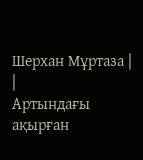Шерхан Мұртаза |
|
Артындағы ақырған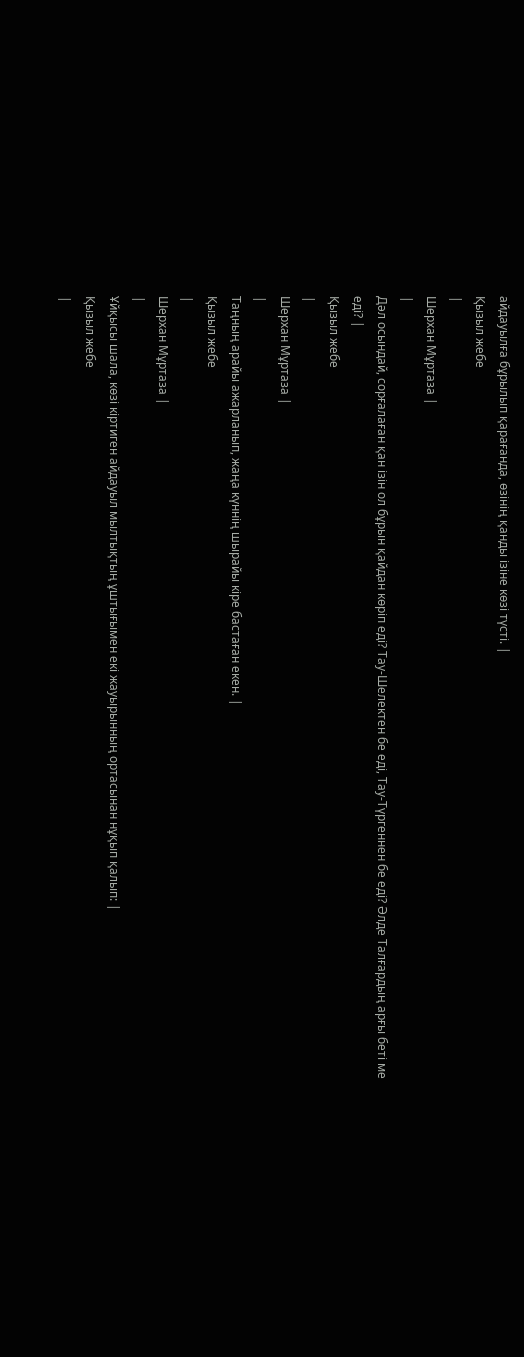айдауылға бұрылып қарағанда, өзінің қанды ізіне көзі түсті. |
Қызыл жебе
|
Шерхан Мұртаза |
|
Дәл осындай, сорғалаған қан ізін ол бұрын қайдан көріп еді? Тау-Шелектен бе еді, Тау-Түргеннен бе еді? Әлде Талғардың арғы беті ме еді? |
Қызыл жебе
|
Шерхан Мұртаза |
|
Таңның арайы ажарланып, жаңа күннің шырайы кіре бастаған екен. |
Қызыл жебе
|
Шерхан Мұртаза |
|
Ұйқысы шала, көзі кіртиген айдауыл мылтықтың ұштығымен екі жауырынның ортасынан нұқып қалып: |
Қызыл жебе
|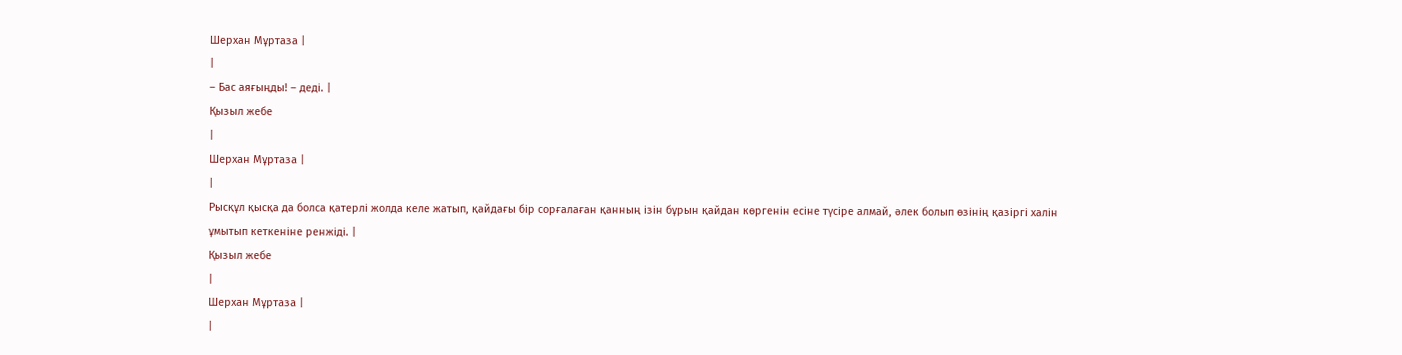Шерхан Мұртаза |
|
– Бас аяғыңды! – деді. |
Қызыл жебе
|
Шерхан Мұртаза |
|
Рысқұл қысқа да болса қатерлі жолда келе жатып, қайдағы бір сорғалаған қанның ізін бұрын қайдан көргенін есіне түсіре алмай, әлек болып өзінің қазіргі халін ұмытып кеткеніне ренжіді. |
Қызыл жебе
|
Шерхан Мұртаза |
|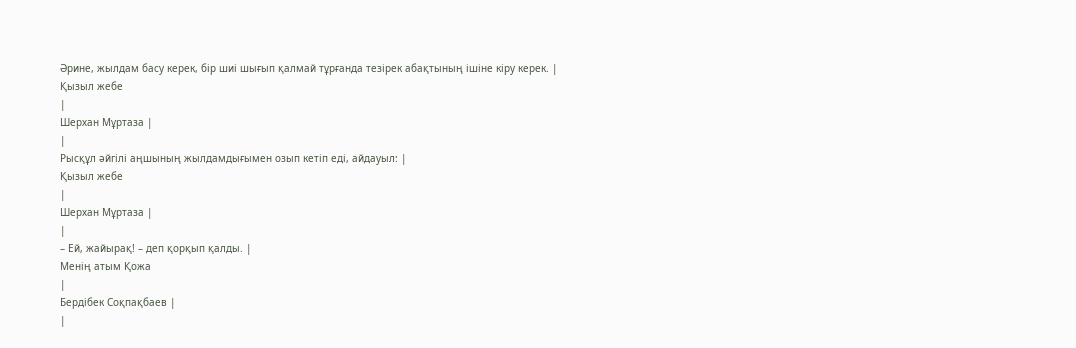Әрине, жылдам басу керек, бір шиі шығып қалмай тұрғанда тезірек абақтының ішіне кіру керек. |
Қызыл жебе
|
Шерхан Мұртаза |
|
Рысқұл әйгілі аңшының жылдамдығымен озып кетіп еді, айдауыл: |
Қызыл жебе
|
Шерхан Мұртаза |
|
– Ей, жайырақ! – деп қорқып қалды. |
Менің атым Қожа
|
Бердібек Соқпақбаев |
|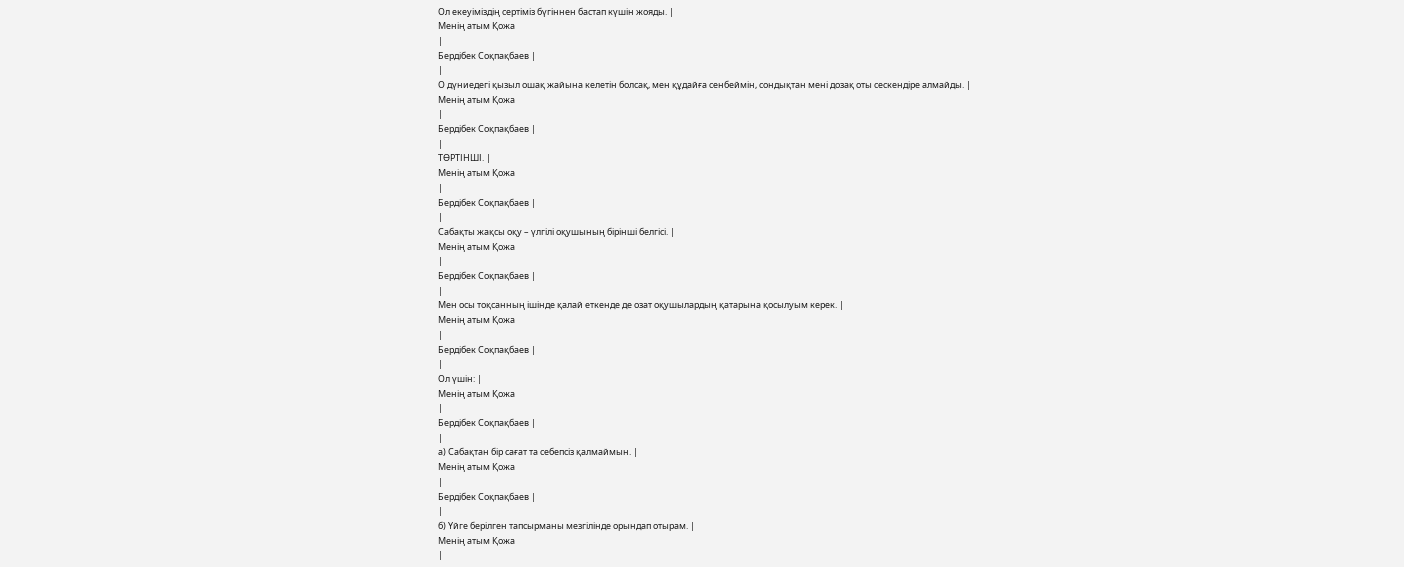Ол екеуіміздің сертіміз бүгіннен бастап күшін жояды. |
Менің атым Қожа
|
Бердібек Соқпақбаев |
|
О дүниедегі қызыл ошақ жайына келетін болсақ, мен құдайға сенбеймін, сондықтан мені дозақ оты сескендіре алмайды. |
Менің атым Қожа
|
Бердібек Соқпақбаев |
|
ТӨРТІНШІ. |
Менің атым Қожа
|
Бердібек Соқпақбаев |
|
Сабақты жақсы оқу – үлгілі оқушының бірінші белгісі. |
Менің атым Қожа
|
Бердібек Соқпақбаев |
|
Мен осы тоқсанның ішінде қалай еткенде де озат оқушылардың қатарына қосылуым керек. |
Менің атым Қожа
|
Бердібек Соқпақбаев |
|
Ол үшін: |
Менің атым Қожа
|
Бердібек Соқпақбаев |
|
а) Сабақтан бір сағат та себепсіз қалмаймын. |
Менің атым Қожа
|
Бердібек Соқпақбаев |
|
б) Үйге берілген тапсырманы мезгілінде орындап отырам. |
Менің атым Қожа
|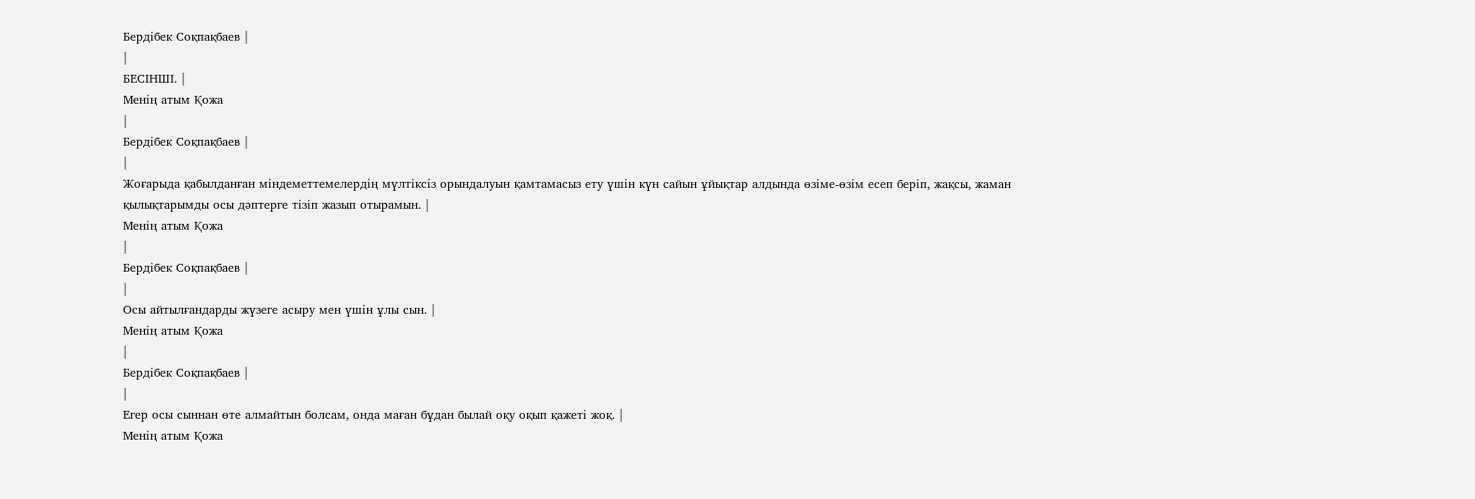Бердібек Соқпақбаев |
|
БЕСІНШІ. |
Менің атым Қожа
|
Бердібек Соқпақбаев |
|
Жоғарыда қабылданған міндеметтемелердің мүлтіксіз орындалуын қамтамасыз ету үшін күн сайын ұйықтар алдында өзіме-өзім есеп беріп, жақсы, жаман қылықтарымды осы дәптерге тізіп жазып отырамын. |
Менің атым Қожа
|
Бердібек Соқпақбаев |
|
Осы айтылғандарды жүзеге асыру мен үшін ұлы сын. |
Менің атым Қожа
|
Бердібек Соқпақбаев |
|
Егер осы сыннан өте алмайтын болсам, онда маған бұдан былай оқу оқып қажеті жоқ. |
Менің атым Қожа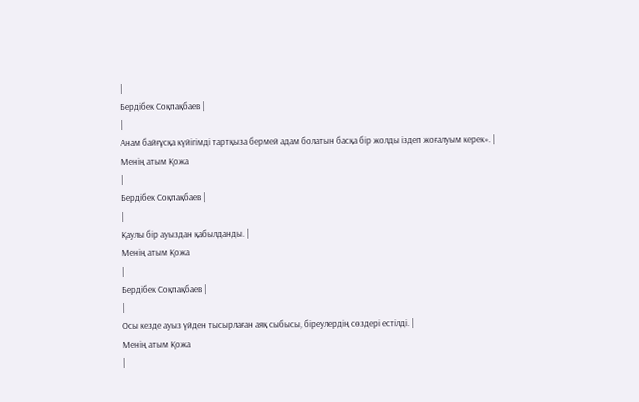|
Бердібек Соқпақбаев |
|
Анам байғұсқа күйігімді тартқыза бермей адам болатын басқа бір жолды іздеп жоғалуым керек». |
Менің атым Қожа
|
Бердібек Соқпақбаев |
|
Қаулы бір ауыздан қабылданды. |
Менің атым Қожа
|
Бердібек Соқпақбаев |
|
Осы кезде ауыз үйден тысырлаған аяқ сыбысы, біреулердің сөздері естілді. |
Менің атым Қожа
|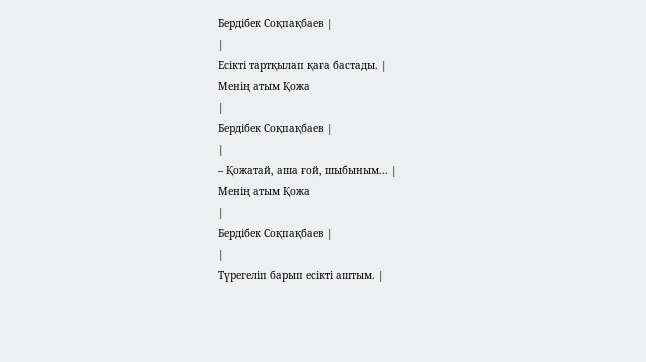Бердібек Соқпақбаев |
|
Есікті тартқылап қаға бастады. |
Менің атым Қожа
|
Бердібек Соқпақбаев |
|
– Қожатай, аша ғой, шыбыным... |
Менің атым Қожа
|
Бердібек Соқпақбаев |
|
Түрегеліп барып есікті аштым. |